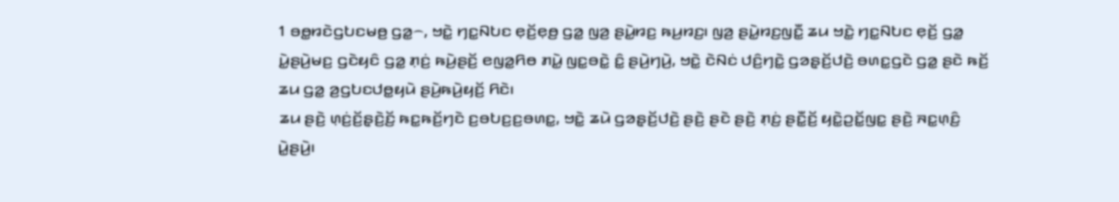1 ꤋꤥ꤭ꤙꤢꤧꤞꤝꤢꤗꤥ꤬ ꤞꤤ꤭꤮, ꤠꤢꤧ꤭ ꤚꤢ꤭ꤡꤝꤢ ꤕ꤫ꤢꤩ꤬ꤕ꤫ꤥ꤬ ꤞꤤ꤭ ꤜꤤ꤬ ꤔꤣꤧ꤭ꤙꤢ꤬ ꤒꤣ꤬ꤙꤢ꤬꤯ ꤜꤤ꤬ ꤔꤣꤧ꤭ꤙꤢ꤬ꤜꤢꤪ꤭ ꤘꤣ ꤠꤢꤧ꤭ ꤚꤢ꤭ꤡꤝꤢ ꤕ꤫ꤢꤩ꤬ ꤞꤤ꤭ ꤣꤧ꤭ꤔꤣꤧ꤬ꤗꤢ꤬ ꤞꤢꤧꤟꤢꤨ ꤞꤤ꤭ ꤊ꤫ꤢꤦ꤬ ꤒꤣꤧ꤬ꤔꤢꤩ꤬ ꤕꤜꤤ꤭ꤖꤥ ꤊꤣꤧ꤭ ꤜꤢ꤭ꤋꤢꤧ꤭ ꤢꤨ꤭ ꤔꤣꤧ꤬ꤚꤣꤧ꤬, ꤠꤢꤧ꤭ ꤢꤧꤡꤢꤦ ꤓꤢꤨ꤬ꤚꤢꤧ꤭ ꤞꤤꤔ꤫ꤢꤩ꤬ꤓꤢꤧ꤬ ꤋꤛꤢ꤭ꤞꤢꤧ ꤞꤤ꤭ ꤔꤢꤧ ꤒꤢꤩ꤬ ꤘꤣ ꤞꤤ꤭ ꤤ꤬ꤞꤝꤢꤓꤥ꤭ꤟꤣꤧ ꤔꤣꤧ꤬ꤒꤣꤧ꤬ꤟꤢꤩ꤬ ꤖꤢꤧ꤯
ꤘꤣ ꤔꤢꤧ꤬ ꤛ꤫ꤢꤦ꤬ꤢꤩ꤬ꤔ꤫ꤢꤧ꤬ꤢꤩ꤬ ꤒꤢ꤭ꤒꤢꤩ꤬ꤚꤢꤧ ꤢ꤬ꤋꤝꤢ꤬ꤢ꤬ꤋꤛꤢ꤭, ꤠꤢꤧ꤭ ꤘꤣꤧ ꤞꤤꤔ꤫ꤢꤩ꤬ꤓꤢꤧ꤬ ꤔꤢꤧ꤬ ꤔꤢꤧ ꤔꤢꤧ꤬ ꤊ꤫ꤢꤦ꤬ ꤔꤢꤪ꤭ꤢꤩ꤬ ꤟꤢꤧ꤭ꤑꤢꤩ꤭ꤜꤢ꤭ ꤔꤢꤧ꤬ ꤏꤢ꤭ꤛ꤫ꤢꤨ꤬ ꤣꤧ꤭ꤔꤣꤧ꤬꤯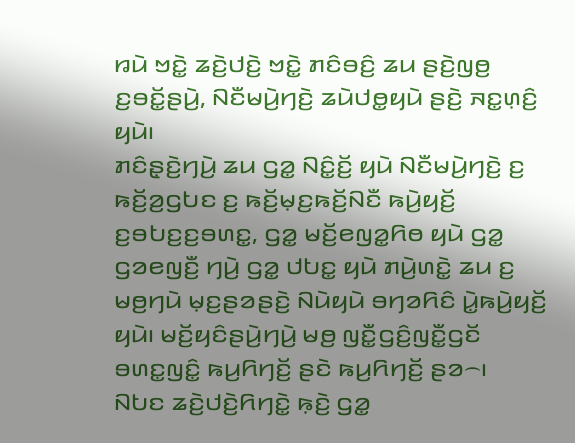ꤙꤣꤧ ꤠꤢꤧ꤭ ꤘꤢꤧ꤬ꤓꤢꤧ꤬ ꤠꤢꤧ꤭ ꤊꤢꤨꤋꤢꤨ꤬ ꤘꤣ ꤔꤢꤧ꤬ꤜꤥ꤬ ꤢ꤬ꤋꤢꤩ꤭ꤔꤣꤧ꤬, ꤡꤢꤪꤗꤣꤧ꤬ꤚꤢꤧ꤬ ꤘꤣꤧꤓꤥ꤭ꤟꤣꤧ ꤔꤢꤧ꤬ ꤏꤢ꤭ꤛ꤫ꤢꤨ꤬ ꤟꤣꤧ꤯
ꤊꤢꤨꤔ꤫ꤢꤧ꤬ꤚꤣꤧ꤬ ꤘꤣ ꤞꤤ꤭ ꤡꤢꤨ꤭ꤢꤩ꤬ ꤟꤣꤧ ꤡꤢꤪꤗꤣꤧ꤬ꤚꤢꤧ꤬ ꤢ꤬ ꤒꤢꤩ꤬ꤤ꤬ꤞꤝꤢ ꤢ꤬ ꤒꤢꤩ꤬ꤗ꤫ꤢ꤬ꤒꤢꤩ꤬ꤡꤢꤪ ꤒꤣꤧ꤬ꤟꤢꤩ꤬ ꤢ꤬ꤋꤝꤢ꤬ꤢ꤬ꤋꤛꤢ꤭, ꤞꤤ꤭ ꤗꤢꤩ꤬ꤕꤜꤤ꤭ꤖꤥ ꤟꤣꤧ ꤞꤤ꤭ ꤞꤤꤕꤜꤢꤪ꤬ ꤚꤣꤧ꤬ ꤞꤤ꤭ ꤓꤝꤢ꤭ ꤟꤣꤧ ꤊꤣꤧ꤬ꤛꤢꤧ꤭ ꤘꤣ ꤢ꤬ ꤗꤥ꤬ꤚꤣꤧ ꤗ꤫ꤢ꤬ꤔꤤꤔꤢꤧ꤬ ꤡꤣꤧꤟꤣꤧ ꤋꤚꤤꤖꤢꤨ ꤣꤧ꤭ꤒꤣꤧ꤬ꤟꤢꤩ꤬ ꤟꤣꤧ꤯ ꤗꤢꤩ꤬ꤟꤢꤨꤔꤣꤧ꤬ꤚꤣꤧ꤬ ꤗꤥ꤬ ꤜꤢꤪ꤭ꤞꤢꤨ꤬ꤜꤢꤪ꤭ꤞꤢꤩ ꤋꤛꤢ꤭ꤜꤢꤨ꤭ ꤒꤣ꤬ꤖꤚꤢꤩ꤬ ꤔꤢꤧ ꤒꤣ꤬ꤖꤚꤢꤩ꤬ ꤔꤤ꤮꤯
ꤡꤝꤢ ꤘꤢꤧ꤬ꤓꤢꤧ꤬ꤖꤚꤢꤧ꤭ ꤒ꤫ꤢꤧ꤬ ꤞꤤ꤭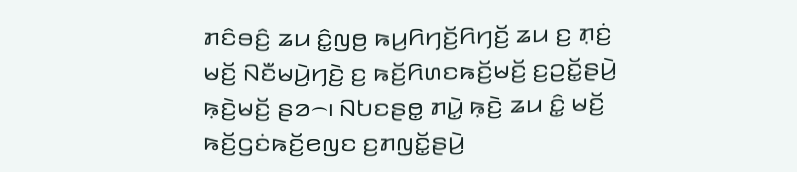ꤊꤢꤨꤋꤢꤨ꤬ ꤘꤣ ꤢꤨ꤭ꤜꤥ꤬ ꤒꤣ꤬ꤖꤚꤢꤩ꤬ꤖꤚꤢꤩ꤬ ꤘꤣ ꤢ꤬ ꤊ꤫ꤢꤦ꤬ ꤗꤢꤩ꤬ ꤡꤢꤪꤗꤣꤧ꤬ꤚꤢꤧ꤬ ꤢ꤬ ꤒꤢꤩ꤬ꤖꤛꤢꤒꤢꤩ꤬ꤗꤢꤩ꤬ ꤢ꤬ꤑꤢꤩ꤭ꤔꤣꤧ꤬ ꤒ꤫ꤢꤧ꤬ꤗꤢꤩ꤬ ꤔꤤ꤮꤯ ꤡꤝꤢꤔꤥ꤭ ꤊꤣꤧ꤭ ꤒ꤫ꤢꤧ꤬ ꤘꤣ ꤢꤨ꤭ ꤗꤢꤩ꤬ ꤒꤢꤩ꤬ꤞꤢꤦꤒꤢꤩ꤬ꤕꤜꤢ ꤢ꤬ꤊꤜꤢꤩ꤭ꤔꤣꤧ꤬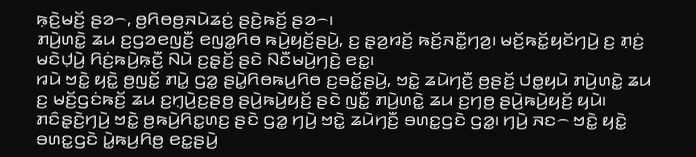ꤒ꤫ꤢꤧ꤬ꤗꤢꤩ꤬ ꤔꤤ꤮, ꤥ꤬ꤖꤥꤥ꤬ꤏꤣꤧꤘꤢꤦ꤬ ꤔꤢꤧ꤬ꤒꤢꤩ꤬ ꤔꤤ꤮꤯
ꤊꤣꤧ꤬ꤛꤢꤧ꤭ ꤘꤣ ꤢ꤬ꤞꤤꤕꤜꤢꤪ꤬ ꤕꤜꤤ꤭ꤖꤥ ꤒꤣꤧ꤬ꤟꤢꤩ꤬ꤔꤣꤧ꤬, ꤢ꤬ ꤔ꤫ꤤ꤬ꤙꤢꤩ꤬ ꤒꤢꤩ꤬ꤏꤢꤪ꤭ꤚꤤ꤬꤯ ꤗꤢꤩ꤬ꤒꤢꤩ꤭ꤟꤢꤩꤚꤣꤧ꤬ ꤢ꤬ ꤊ꤫ꤢꤦ꤬ ꤗꤢꤧꤓ꤫ꤣꤧ꤬ ꤖꤢꤦ꤬ꤒꤣꤧ꤬ꤒ꤫ꤢꤪ꤬ ꤡꤣꤧ ꤢ꤬ꤔ꤫ꤢꤩ꤬ ꤔꤢꤧ ꤡꤢꤪꤗꤣꤧ꤬ꤚꤢꤧ꤬ ꤕꤢ꤭꤯
ꤙꤣꤧ ꤠꤢꤧ꤭ ꤟꤢꤧ꤭ ꤥ꤬ꤜꤢꤩ꤭ ꤊꤣꤧ꤭ ꤞꤤ꤭ ꤔꤣꤧ꤭ꤖꤥꤒꤣ꤬ꤖꤥ ꤢ꤬ꤋꤢꤩ꤭ꤔꤣꤧ꤬, ꤠꤢꤧ꤭ ꤘꤣꤧꤚꤢꤪ꤬ ꤥ꤬ꤔꤢꤩ꤬ ꤓꤥ꤭ꤟꤣꤧ ꤊꤣꤧ꤬ꤛꤢꤧ꤭ ꤘꤣ ꤢ꤬ ꤗꤢꤩ꤬ꤞꤢꤦꤒꤢꤩ꤬ ꤘꤣ ꤢ꤬ꤚ꤫ꤣꤧ꤬ꤢ꤬ꤔꤥ꤬ ꤔꤣꤧ꤬ꤒꤣꤧ꤬ꤟꤢꤩ꤬ ꤔꤢꤧ ꤜꤢꤪ꤭ ꤊꤣꤧ꤬ꤛꤢꤧ꤭ ꤘꤣ ꤢ꤬ꤚꤥ꤬ ꤔꤣꤧ꤬ꤒꤣꤧ꤬ꤟꤢꤩ꤬ ꤟꤣꤧ꤯ ꤊꤢꤨꤔ꤫ꤢꤧ꤬ꤚꤣꤧ꤬ ꤠꤢꤧ꤭ ꤥ꤬ꤒꤣꤧ꤬ꤖꤢ꤭ꤛꤢ꤬ ꤔꤢꤧ ꤞꤤ꤭ ꤚꤣꤧ꤬ ꤠꤢꤧ꤭ ꤘꤣꤧꤚꤢꤪ꤬ ꤋꤛꤢ꤭ꤞꤢꤧ ꤞꤤ꤭꤯ ꤚꤣꤧ꤬ ꤏꤢ꤮ ꤠꤢꤧ꤭ ꤟꤢꤧ꤭ ꤋꤛꤢ꤭ꤞꤢꤧ ꤣꤧ꤭ꤒꤣ꤬ꤖꤥ꤬ ꤕꤢ꤭ꤔꤣꤧ꤬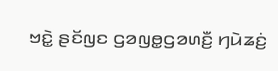ꤠꤢꤧ꤭ ꤔꤢꤩꤜꤢ ꤞꤤꤜꤥ꤭ꤞꤤꤛꤢꤪ꤬ ꤚꤣꤧꤘꤢꤦ꤬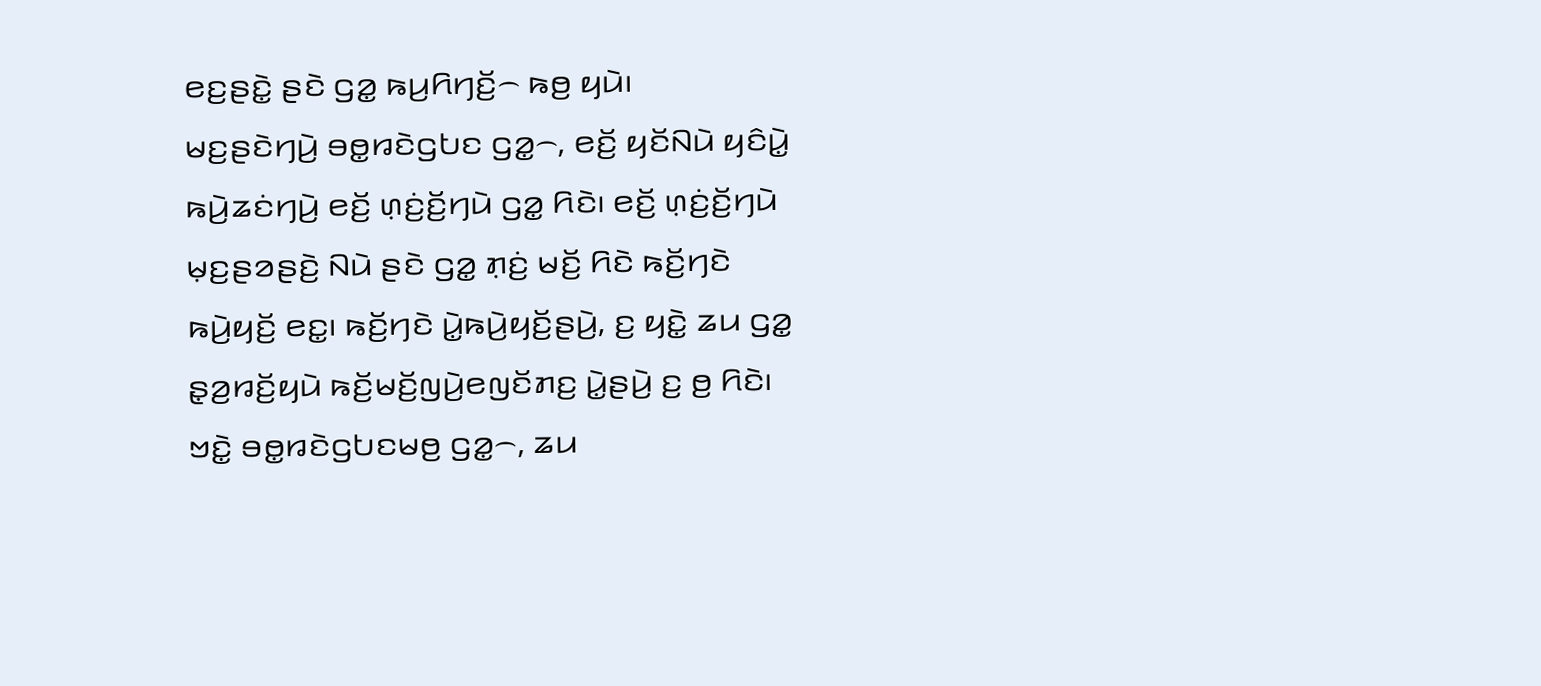ꤕꤢ꤬ꤔꤢꤧ꤭ ꤔꤢꤧ ꤞꤤ꤭ ꤒꤣ꤬ꤖꤚꤢꤩ꤬꤮ ꤒꤥ꤬ ꤟꤣꤧ꤯
ꤗꤢ꤬ꤔꤢꤧꤚꤣꤧ꤬ ꤋꤥ꤭ꤙꤢꤧꤞꤝꤢ ꤞꤤ꤭꤮, ꤕꤢꤩ꤬ ꤟꤢꤩꤡꤣꤧ ꤟꤢꤨꤣꤧ꤭ ꤒꤣꤧ꤬ꤘꤢꤦꤚꤣꤧ꤬ ꤕꤢꤩ꤬ ꤛ꤫ꤢꤦ꤬ꤢꤩ꤬ꤚꤣꤧ ꤞꤤ꤭ ꤖꤢꤧ꤯ ꤕꤢꤩ꤬ ꤛ꤫ꤢꤦ꤬ꤢꤩ꤬ꤚꤣꤧ ꤗ꤫ꤢ꤬ꤔꤤꤔꤢꤧ꤬ ꤡꤣꤧ ꤔꤢꤧ ꤞꤤ꤭ ꤊ꤫ꤢꤦ꤬ ꤗꤢꤩ꤬ ꤖꤢꤧ ꤒꤢꤩ꤬ꤚꤢꤧ ꤒꤣꤧ꤬ꤟꤢꤩ꤬ ꤕꤢ꤭꤯ ꤒꤢꤩ꤬ꤚꤢꤧ ꤣꤧ꤭ꤒꤣꤧ꤬ꤟꤢꤩ꤬ꤔꤣꤧ꤬, ꤢ꤬ ꤟꤢꤧ꤭ ꤘꤣ ꤞꤤ꤭ ꤔ꤫ꤤ꤬ꤙꤢꤩ꤬ꤟꤣꤧ ꤒꤢꤩ꤬ꤗꤢꤩ꤬ꤜꤣꤧ꤬ꤕꤜꤢꤩꤊꤢ꤬ ꤣꤧ꤭ꤔꤣꤧ꤬ ꤢ꤬ ꤥ꤬ ꤖꤢꤧ꤯
ꤠꤢꤧ꤭ ꤋꤥ꤭ꤙꤢꤧꤞꤝꤢꤗꤥ꤬ ꤞꤤ꤭꤮, ꤘꤣ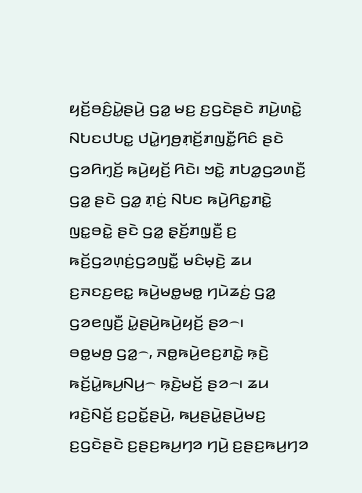ꤟꤢꤩ꤬ꤋꤢꤨ꤬ꤣꤧ꤭ꤔꤣꤧ꤬ ꤞꤤ꤭ ꤗꤢ꤬ ꤢ꤬ꤞꤢꤧꤔꤢꤧ ꤊꤣꤧ꤬ꤛꤢꤧ꤭ ꤡꤝꤢꤓꤝꤢ꤭ ꤓꤣꤧ꤭ꤚꤥ꤬ꤊ꤫ꤢꤩ꤬ꤊꤜꤢꤪ꤭ꤖꤢꤨ ꤔꤢꤧ ꤞꤤꤖꤚ꤫ꤢꤩ꤬ ꤒꤣꤧ꤬ꤟꤢꤩ꤬ ꤖꤢꤧ꤯ ꤠꤢꤧ꤭ ꤊꤝꤤ꤭ꤞꤤꤛꤢꤪ꤬ ꤞꤤ꤭ ꤔꤢꤧ ꤞꤤ꤭ ꤊ꤫ꤢꤦ꤬ ꤡꤝꤢ ꤒꤣꤧ꤬ꤖꤢ꤭ꤊꤢꤧ꤭ ꤜꤢ꤭ꤋꤢꤧ꤭ ꤔꤢꤧ ꤞꤤ꤭ ꤔ꤫ꤢꤩ꤬ꤊꤜ꤫ꤢꤪ꤬ ꤢ꤬ ꤒꤢꤩ꤬ꤞꤤꤛ꤫ꤢꤦ꤬ꤞꤤꤜꤢꤪ꤭ ꤗꤢꤨꤗ꤫ꤢꤧ꤬ ꤘꤣ ꤢ꤬ꤏꤢꤢ꤬ꤕꤢ꤭ ꤒꤣꤧ꤬ꤗꤥ꤭ꤗꤥ꤭ ꤚꤣꤧꤘꤢꤦ꤬ ꤞꤤ꤭ ꤞꤤꤕꤜꤢꤪ꤬ ꤣꤧ꤭ꤔꤣꤧ꤬ꤒꤣꤧ꤬ꤟꤢꤩ꤬ ꤔꤤ꤮꤯
ꤋꤥ꤭ꤗꤥ꤬ ꤞꤤ꤭꤮, ꤏꤥ꤭ꤒꤣꤧ꤬ꤕꤢ꤬ꤊꤢꤧ꤭ ꤒ꤫ꤢꤧ꤬ ꤒꤢꤩ꤬ꤣꤧ꤭ꤒꤣ꤬ꤡꤣ꤬꤮ ꤒ꤫ꤢꤧ꤬ꤗꤢꤩ꤬ ꤔꤤ꤮꤯ ꤘꤣ ꤙꤢꤧ꤬ꤡꤢꤩ꤬ ꤢ꤬ꤑꤢꤩ꤭ꤔꤣꤧ꤬, ꤒꤣ꤬ꤔꤣꤧ꤭ꤔꤣꤧ꤬ꤗꤢ꤬ ꤢ꤬ꤞꤢꤧꤔꤢꤧ ꤢ꤬ꤔꤢ꤬ꤒꤣ꤬ꤚꤤ ꤚꤣꤧ꤬ ꤢ꤬ꤔꤢ꤬ꤒꤣ꤬ꤚꤤ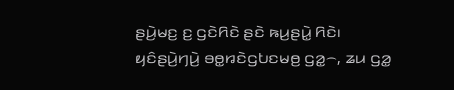ꤔꤣꤧ꤬ꤗꤢ꤬ ꤢ꤬ ꤞꤢꤧꤖꤢꤧ ꤔꤢꤧ ꤒꤣ꤬ꤔꤣꤧ꤭ ꤖꤢꤧ꤯
ꤟꤢꤨꤔꤣꤧ꤬ꤚꤣꤧ꤬ ꤋꤥ꤭ꤙꤢꤧꤞꤝꤢꤗꤥ꤬ ꤞꤤ꤭꤮, ꤘꤣ ꤞꤤ꤭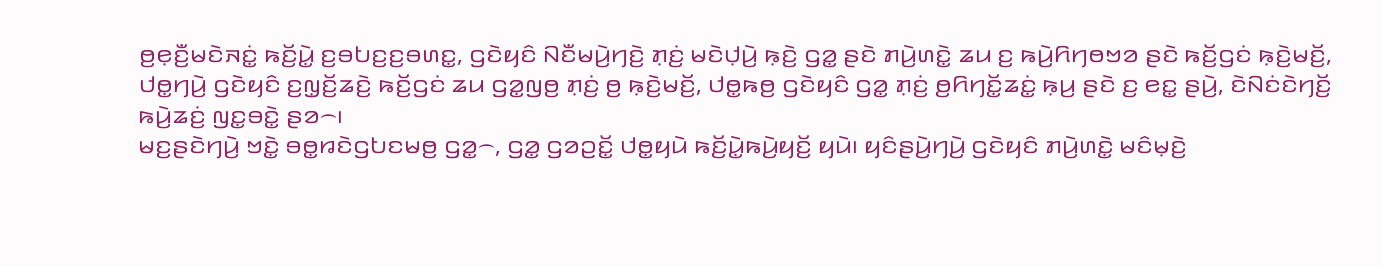ꤥ꤬ꤕ꤫ꤢꤪ꤬ꤗꤢꤧꤏꤢꤦ꤭ ꤒꤢꤩ꤬ꤣꤧ꤭ ꤢ꤬ꤋꤝꤢ꤬ꤢ꤬ꤋꤛꤢ꤭, ꤞꤢꤧꤟꤢꤨ ꤡꤢꤪꤗꤣꤧ꤬ꤚꤢꤧ꤬ ꤊ꤫ꤢꤦ꤬ ꤗꤢꤧꤓ꤫ꤣꤧ꤬ ꤒ꤫ꤢꤧ꤬ ꤞꤤ꤭ ꤔꤢꤧ ꤊꤣꤧ꤬ꤛꤢꤧ꤭ ꤘꤣ ꤢ꤬ ꤒꤣꤧ꤬ꤖꤚꤥꤠꤤ ꤔꤢꤧ ꤒꤢꤩ꤬ꤞꤢꤦ ꤒ꤫ꤢꤧ꤬ꤗꤢꤩ꤬, ꤓꤥ꤭ꤚꤣꤧ꤬ ꤞꤢꤧꤟꤢꤨ ꤢ꤬ꤜ꤫ꤢꤩ꤬ꤘꤢꤧ꤬ ꤒꤢꤩ꤬ꤞꤢꤦ ꤘꤣ ꤞꤤ꤭ꤜꤥ꤬ ꤊ꤫ꤢꤦ꤬ ꤥ꤬ ꤒ꤫ꤢꤧ꤬ꤗꤢꤩ꤬, ꤓꤥ꤭ꤒꤥ꤬ ꤞꤢꤧꤟꤢꤨ ꤞꤤ꤭ ꤊ꤫ꤢꤦ꤬ ꤥ꤬ꤖꤚꤢꤩ꤭ꤘꤢꤦ꤭ ꤒ꤫ꤣ꤬ ꤔꤢꤧ ꤢ꤬ ꤕꤢ꤭ ꤔꤣꤧ꤬, ꤢꤧꤡꤢꤦꤢꤧꤚꤢꤩ꤬ ꤒꤣꤧ꤬ꤘꤢꤦ꤬ ꤜꤢ꤭ꤋꤢꤧ꤭ ꤔꤤ꤮꤯
ꤗꤢ꤬ꤔꤢꤧꤚꤣꤧ꤬ ꤠꤢꤧ꤭ ꤋꤥ꤭ꤙꤢꤧꤞꤝꤢꤗꤥ꤬ ꤞꤤ꤭꤮, ꤞꤤ꤭ ꤞꤤꤑꤢꤩ꤭ ꤓꤥ꤭ꤟꤣꤧ ꤒꤢꤩ꤬ꤣꤧ꤭ꤒꤣꤧ꤬ꤟꤢꤩ꤬ ꤟꤣꤧ꤯ ꤟꤢꤨꤔꤣꤧ꤬ꤚꤣꤧ꤬ ꤞꤢꤧꤟꤢꤨ ꤊꤣꤧ꤬ꤛꤢꤧ꤭ ꤗꤢꤨꤗ꤫ꤢꤧ꤬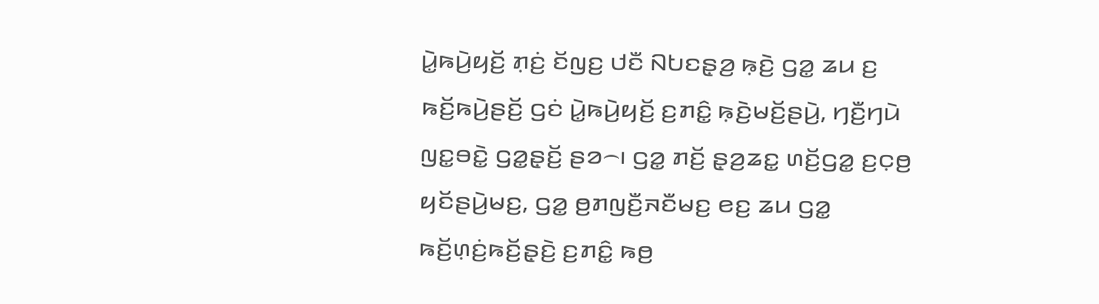ꤣꤧ꤭ꤒꤣꤧ꤬ꤟꤢꤩ꤬ ꤊ꤫ꤢꤦ꤬ ꤢꤩꤜꤢ꤬ ꤓꤢꤪ ꤡꤝꤢꤔ꤫ꤤ꤬ ꤒ꤫ꤢꤧ꤬ ꤞꤤ꤭ ꤘꤣ ꤢ꤬ ꤒꤢꤩ꤬ꤒꤣꤧ꤬ꤔꤢꤩ꤬ ꤞꤢꤦ ꤣꤧ꤭ꤒꤣꤧ꤬ꤟꤢꤩ꤬ ꤢ꤬ꤊꤢꤨ꤭ ꤒ꤫ꤢꤧ꤬ꤗꤢꤩ꤬ꤔꤣꤧ꤬, ꤚꤢꤪ꤬ꤚꤣꤧ ꤜꤢ꤭ꤋꤢꤧ꤭ ꤞꤤ꤭ꤔ꤫ꤢꤩ꤬ ꤔꤤ꤮꤯ ꤞꤤ꤭ ꤊꤢꤩ꤬ ꤔ꤫ꤤ꤬ꤘꤢ꤭ ꤛꤢꤩ꤬ꤞꤤ꤭ ꤢ꤬ꤍ꤫ꤥ꤬ ꤟꤢꤩꤔꤣꤧ꤬ꤗꤢ꤬, ꤞꤤ꤭ ꤥ꤬ꤊꤜꤢꤪ꤬ꤏꤢꤪꤗꤢ꤬ ꤕꤢ꤬ ꤘꤣ ꤞꤤ꤭ ꤒꤢꤩ꤬ꤛ꤫ꤢꤦ꤬ꤒꤢꤩ꤬ꤔ꤫ꤢꤧ꤬ ꤢ꤬ꤊꤢꤨ꤭ ꤒꤥ꤬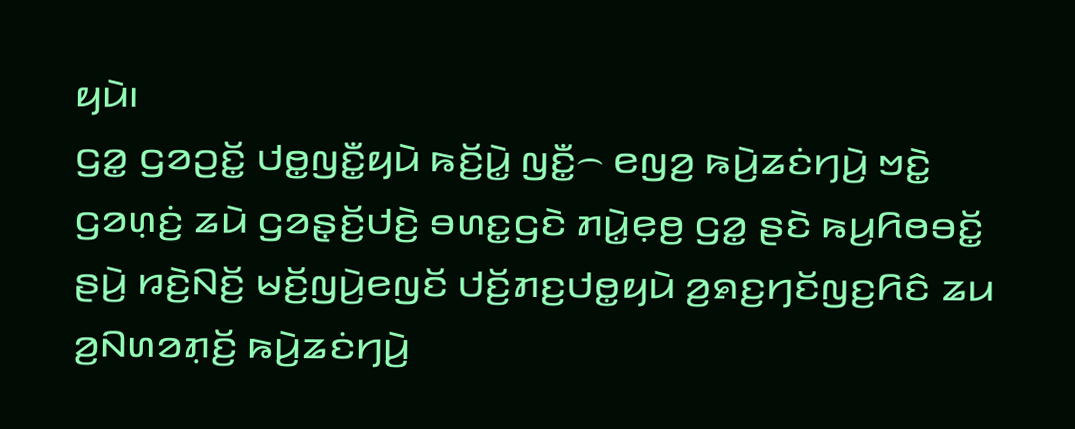ꤟꤣꤧ꤯
ꤞꤤ꤭ ꤞꤤꤑꤢꤩ꤭ ꤓꤥ꤭ꤜꤢꤪ꤭ꤟꤣꤧ ꤒꤢꤩ꤬ꤣꤧ꤭ ꤜꤢꤪ꤭꤮ ꤕꤜꤤ꤬ ꤒꤣꤧ꤬ꤘꤢꤦꤚꤣꤧ꤬ ꤠꤢꤧ꤭ ꤞꤤꤛ꤫ꤢꤦ꤬ ꤘꤣꤧ ꤞꤤꤔ꤫ꤢꤩ꤬ꤓꤢꤧ꤬ ꤋꤛꤢ꤭ꤞꤢꤧ ꤊꤣꤧ꤭ꤕ꤫ꤥ꤬ ꤞꤤ꤭ ꤔꤢꤧ ꤒꤣ꤬ꤖꤥꤋꤢꤩ꤭ ꤔꤣꤧ꤬ ꤙꤢꤧ꤬ꤡꤢꤩ꤬ ꤗꤢꤩ꤬ꤜꤣꤧ꤬ꤕꤜꤢꤩ ꤓꤢꤩ꤬ꤊꤢ꤬ꤓꤥ꤭ꤟꤣꤧ ꤤ꤬ꤎꤢ꤬ꤚꤢꤩꤜꤢ꤬ꤖꤢꤨ ꤘꤣ ꤤ꤬ꤡꤛꤤꤊ꤫ꤢꤩ꤬ ꤒꤣꤧ꤬ꤘꤢꤦꤚꤣꤧ꤬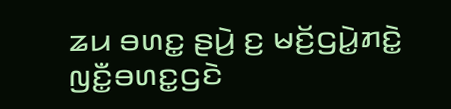ꤘꤣ ꤋꤛꤢ꤭ ꤔꤣꤧ꤬ ꤢ꤬ ꤗꤢꤩ꤬ꤞꤣꤧ꤭ꤊꤢꤧ꤭ ꤜꤢꤪ꤭ꤋꤛꤢ꤭ꤞꤢꤧ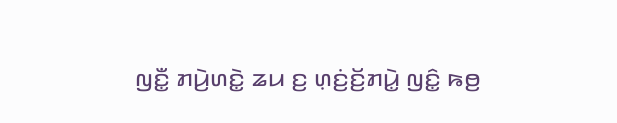ꤜꤢꤪ꤭ ꤊꤣꤧ꤬ꤛꤢꤧ꤭ ꤘꤣ ꤢ꤬ ꤛ꤫ꤢꤦ꤬ꤢꤩ꤬ꤊꤣꤧ꤭ ꤜꤢꤨ꤭ ꤒꤥ꤬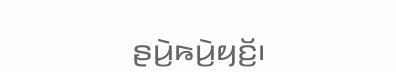ꤔꤣꤧ꤬ꤒꤣꤧ꤬ꤟꤢꤩ꤬꤯